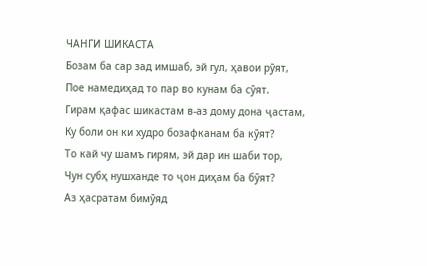ЧАНГИ ШИКАСТА
Бозам ба сар зад имшаб, эй гул, ҳавои рӯят,
Пое намедиҳад то пар во кунам ба сӯят.
Гирам қафас шикастам в-аз дому дона ҷастам,
Ку боли он ки худро бозафканам ба кӯят?
То кай чу шамъ гирям, эй дар ин шаби тор,
Чун субҳ нушханде то ҷон диҳам ба бӯят?
Аз ҳасратам бимӯяд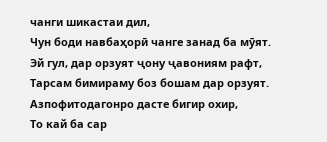чанги шикастаи дил,
Чун боди навбаҳорӣ чанге занад ба мӯят.
Эй гул, дар орзуят ҷону ҷавониям рафт,
Тарсам бимираму боз бошам дар орзуят.
Азпофитодагонро дасте бигир охир,
То кай ба сар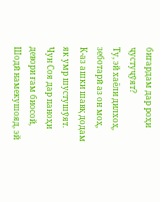бигардам дар роҳи ҷустуҷӯят?
Ту, эй хаёли дилхоҳ, зеботарӣ аз он моҳ,
К-аз ашки шавқ додам як умр шустушӯят.
Чун Соя дар паноҳи девори ғам биосой,
Шодӣ намекушояд, эй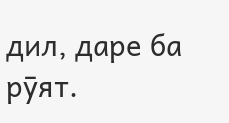дил, даре ба рӯят.